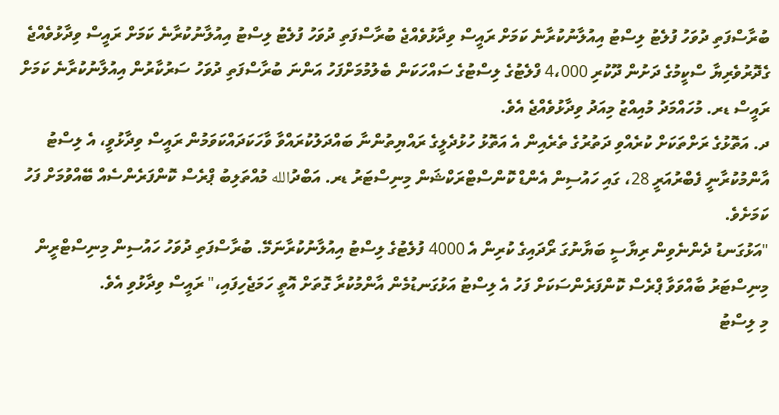ބުރާސްފަތި ދުވަހު ފުލެޓު ލިސްޓު އިއުލާނުކުރާނެ ކަމަށް ރައީސް ވިދާޅުވެއްޖެ ބުރާސްފަތި ދުވަހު ފުލެޓު ލިސްޓު އިއުލާނުކުރާނެ ކަމަށް ރައީސް ވިދާޅުވެއްޖެ
ގެދޮރުވެރިޔާ ސްކީމުގެ ދަށުން ދޫކުރި 4،000 ފްލެޓުގެ ލިސްޓުގެ ސައްހަކަން ބެލުމުމަށްފަހު އަންނަ ބުރާސްފަތި ދުވަހު ސަރުކާރުން އިއުލާނުކުރާނެ ކަމަށް ރައީސް ޑރ. މުހައްމަދު މުއިއްޒު މިއަދު ވިދާޅުވެއްޖެ އެވެ.
ދ. އަތޮޅުގެ ރަށްތަކަށް ކުރެއްވި ދަތުރުގެ ތެރެއިން އެ އަތޮޅު ހުޅުދެލީގެ ރައްޔިތުންނާ ބައްދަލުކުރައްވާ ވާހަކަދައްކަވަމުން ރައީސް ވިދާޅުވީ، އެ ލިސްޓު އާންމުކުރާނީ ފެބްރުއަރީ 28، ގައި ހައުސިން އެންޑް ކޮންސްޓްރަކްޝަން މިނިސްޓަރު ޑރ. އަބްދުالله މުއްތަލިބު ޕްރެސް ކޮންފަރެންސެއް ބޭއްވުމަށް ފަހު ކަމަށެވެ.
"އަޅުގަނޑު ދެންނެވިން ރިޔާސީ ބަޔާނުގަ ރޯދައިގެ ކުރިން އެ 4000 ފުލެޓުގެ ލިސްޓު އިއުލާނުކުރާނަމޭ. ބުރާސްފަތި ދުވަހު ހައުސިން މިނިސްޓްރީން މިނިސްޓަރު ބާއްވަވާ ޕްރެސް ކޮންފަރެންސަކަށް ފަހު އެ ލިސްޓު އަޅުގަނޑުމެން އާންމުކުރާ ގޮތަށް އޮތީ ހަމަޖެހިފައި،" ރައީސް ވިދާޅުވި އެވެ.
މި ލިސްޓު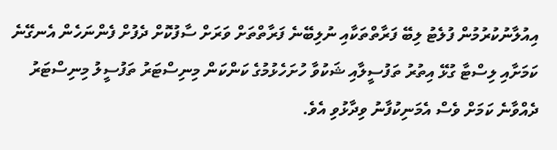އިއުލާނުކުރުމުން ފުލެޓު ލިބޭ ފަރާތްތަކާއި ނުލިބޭނެ ފަރާތްތަށް ވަރަށް ސާފުކޮށް ދެފުށް ފެންނަހެން އެނގޭނެ ކަމަށާއި ލިސްޓާ ގުޅޭ އިތުރު ތަފުސީލާއި ޝަކުވާ ހުށަހެޅުމުގެ ކަންކަން މިނިސްޓަރު ތަފުސީލު މިނިސްޓަރު ދެއްވާނެ ކަމަށް ވެސް އެމަނިކުފާނު ވިދާޅުވި އެވެ.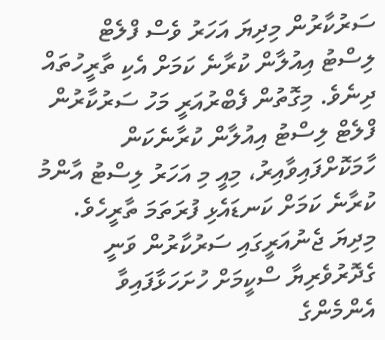ސަރުކާރުން މިދިޔަ އަހަރު ވެސް ފްލެޓް ލިސްޓު އިއުލާން ކުރާނެ ކަމަށް އެކި ތާރީހުތައް ދިނެވެ. މިގޮތުން ފެބްރުއަރީ މަހު ސަރުކާރުން ފްލެޓް ލިސްޓު އިއުލާން ކުރާނެކަން ހާމަކޮށްފައިވާއިރު، މިއީ މި އަހަރު ލިސްޓު އާންމު ކުރާނެ ކަމަށް ކަނޑައެޅި ފުރަތަމަ ތާރީހެވެ.
މިދިޔަ ޖެނުއަރީގައި ސަރުކާރުން ވަނީ ގެދޮރުވެރިޔާ ސްކީމަށް ހުށަހަޅާފައިވާ އެންމެންގެ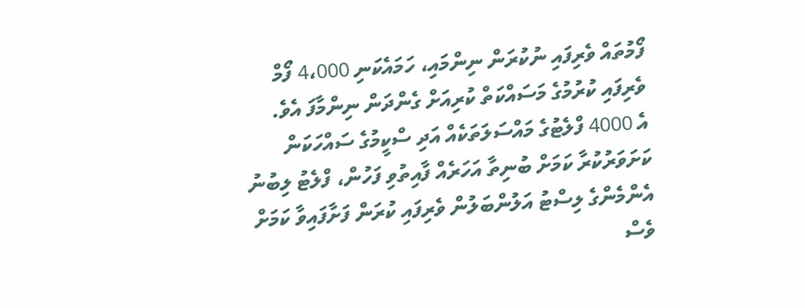ފޯމުތައް ވެރިފައި ނުކުރަން ނިންމައި، ހަމައެކަނި 4،000 ފޯމް ވެރިފައި ކުރުމުގެ މަސައްކަތް ކުރިއަށް ގެންދަން ނިންމާފަ އެވެ.
އެ 4000 ފްލެޓުގެ މައްސަލަތަކެއް އަދި ސްކީމުގެ ސައްހަކަން ކަށަވަރުކުރާ ކަމަށް ބުނިތާ އަހަރެއް ފާއިތުވި ފަހުން، ފްލެޓު ލިބުނު އެންމެންގެ ލިސްޓު އަލުންބަލުން ވެރިފައި ކުރަން ފަށާފައިވާ ކަމަށް ވެސް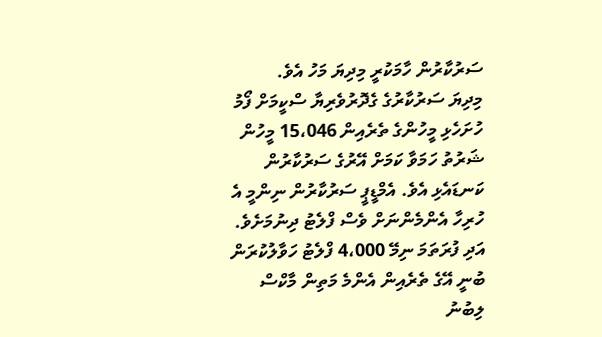ސަރުކާރުން ހާމަކުރީ މިދިޔަ މަހު އެވެ.
މިދިޔަ ސަރުކާރުގެ ގެދޮރުވެރިޔާ ސްކީމަށް ފޯމު ހުށަހެޅި މީހުންގެ ތެރެއިން 15،046 މީހުން ޝަރުތު ހަމަވާ ކަމަށް އޭރުގެ ސަރުކާރުން ކަނޑައެޅި އެވެ. އެމްޑީޕީ ސަރުކާރުން ނިންމީ އެ ހުރިހާ އެންމެންނަށް ވެސް ފްލެޓު ދިނުމަށެވެ. އަދި ފުރަތަމަ ނިމޭ 4،000 ފްލެޓު ހަވާލުކުރަން ބުނީ އޭގެ ތެރެއިން އެންމެ މަތިން މާކްސް ލިބުނު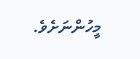މީހުންނަށެވެ.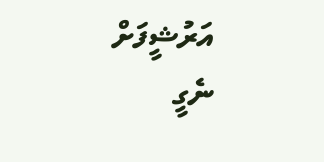އަރުޝީފަށް ނެގީ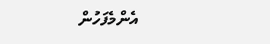އެންމެފަހުން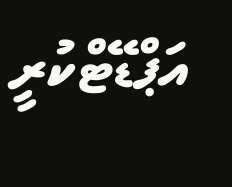އަޕްޑޭޓްކުރީ